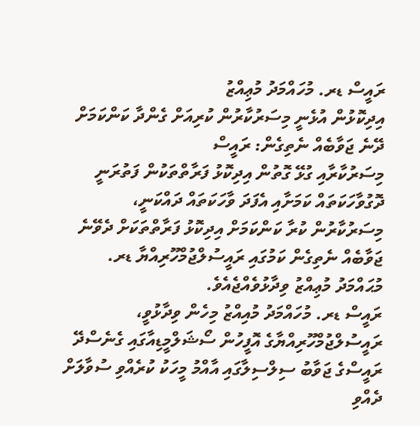ރައީސް ޑރ. މުހައްމަދު މުޢިއްޒު
އިދިކޮޅުން އުޅެނީ މިސަރުކާރުން ކުރިއަށް ގެންދާ ކަންކަމަށް ދޭނެ ޖަވާބެއް ނެތިގެން: ރައީސް
މިސަރުކާރާއި ގުޅޭ ގޮތުން އިދިކޮޅު ފަރާތްތަކުން ފަތުރަނީ ދޮގުވާހަކަތައް ކަމަށާއި އެފަދަ ވާހަކަތައް ދައްކަނީ، މިސަރުކާރުން ކުރާ ކަންކަމަށް އިދިކޮޅު ފަރާތްތަކަށް ދެވޭނެ ޖަވާބެއް ނެތިގެން ކަމުގައި ރައީސުލްޖުމްހޫރިއްޔާ ޑރ. މުޙައްމަދު މުޢިއްޒު ވިދާޅުވެއްޖެއެވެ.
ރައީސް ޑރ. މުހައްމަދު މުއިއްޒު މިހެން ވިދާޅުވީ، ރައީސުލްޖުމްހޫރިއްޔާގެ އޮފީހުން ސޯޝަލްމީޑިއާގައި ގެނެސްދޭ ރައީސްގެ ޖަވާބު ސިލްސިލާގައި އާއްމު މީހަކު ކުރެއްވި ސުވާލަށް ދެއްވި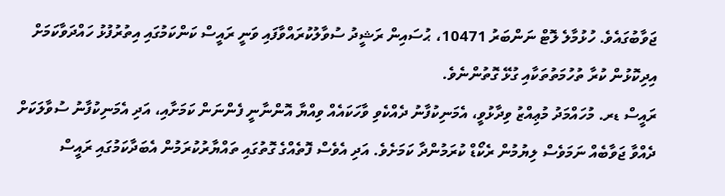ޖަވާބުގައެވެ. ހުޅުމާލެ ލޮޓް ނަންބަރު 10471، ޙުސައިން ރަޝީދު ސުވާލުކުރައްވާފައި ވަނީ ރައީސް ކަންކަމުގައި އިތުރުފުޅު ހައްދަވާކަމަށް އިދިކޮޅުން ކުރާ ތުހުމަތުތަކާއި ގުޅޭ ގޮތުންނެވެ.
ރައީސް ޑރ. މުހައްމަދު މުޢިއްޒު ވިދާޅުވީ، އެމަނިކުފާނު ދެއްކެވި ވާހަކައެއް ވިއްޔާ އޮންނާނީ ފެންނަން ކަމަށާއި، އަދި އެމަނިކުފާނު ސުވާލަކަށް ދެއްވާ ޖަވާބެއް ނަމަވެސް ލިޔުމުން ރެކޯޑް ކުރަމުންދާ ކަމަށެވެ. އަދި އެވެސް ފޮތެއްގެ ގޮތުގައި ތައްޔާރުކުރަމުން އެބަދާކަމުގައި ރައީސް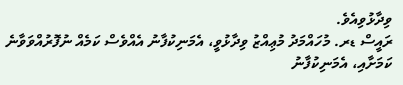ވިދާޅުވިއެވެ.
ރައީސް ޑރ. މުހައްމަދު މުޢިއްޒު ވިދާޅުވީ، އެމަނިކުފާނު އެއްވެސް ކަމެއް ނުފޮރުއްވަވާނެ ކަމަށާއި، އެމަނިކުފާނު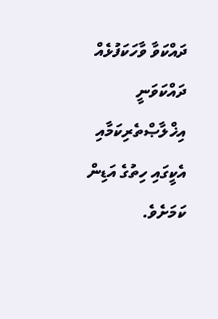ދައްކަވާ ވާހަކަފުޅެއް ދައްކަވަނީ އިޚްލާޞްތެރިކަމާއި އެކީގައި ހިތުގެ އަޑިން ކަމަށެވެ.